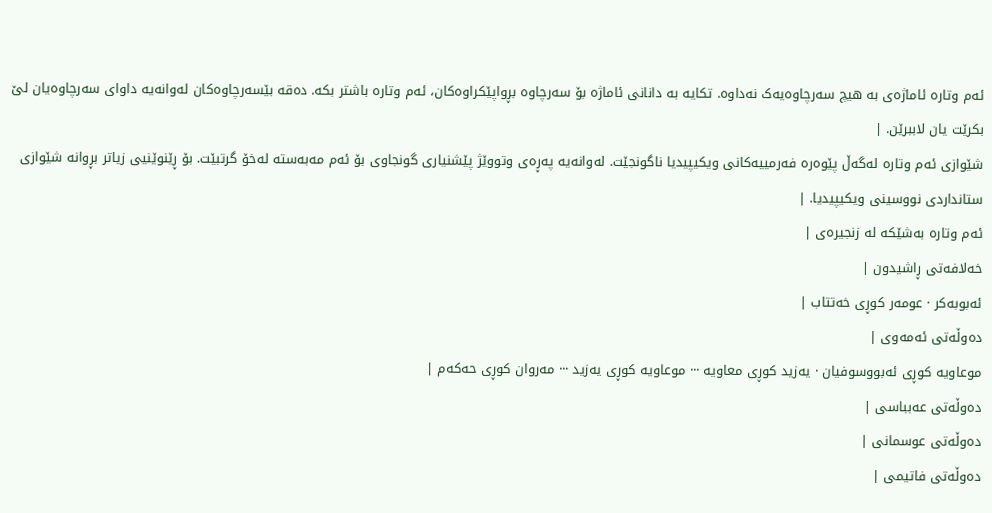ئەم وتارە ئاماژەی بە ھیچ سەرچاوەیەک نەداوە. تکایە بە دانانی ئاماژە بۆ سەرچاوە بڕواپێکراوەکان، ئەم وتارە باشتر بکە. دەقە بێسەرچاوەکان لەوانەیە داوای سەرچاوەیان لێ بکرێت یان لاببرێن. |
شێوازی ئەم وتارە لەگەڵ پێوەرە فەرمییەکانی ویکیپیدیا ناگونجێت. لەوانەیە پەڕەی وتووێژ پێشنیاری گونجاوی بۆ ئەم مەبەستە لەخۆ گرتبێت. بۆ ڕێنوێنیی زیاتر بڕوانە شێوازی ستانداردی نووسینی ویکیپیدیا. |
ئەم وتارە بەشێکە لە زنجیرەی |
خەلافەتی ڕاشیدون |
ئەبوبەکر · عومەر کوڕی خەتتاب |
دەوڵەتی ئەمەوی |
موعاویە کوڕی ئەبووسوفیان · یەزید کوڕی معاویە ··· موعاویە کوڕی یەزید ··· مەروان کوڕی حەکەم |
دەوڵەتی عەبباسی |
دەوڵەتی عوسمانی |
دەوڵەتی فاتیمی |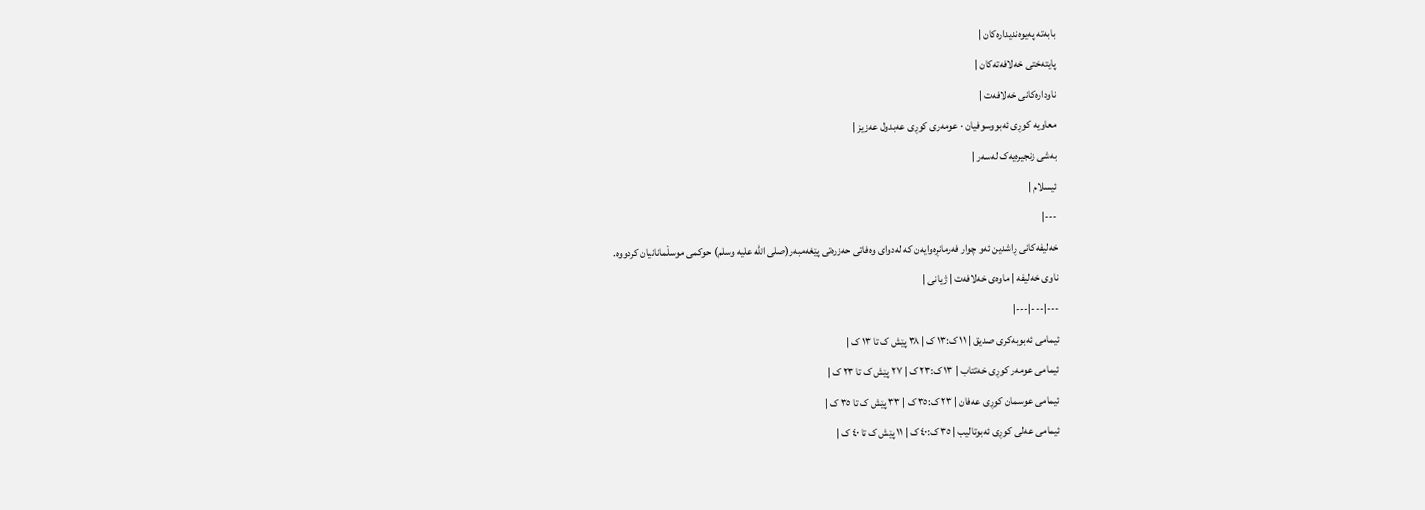بابەتە پەیوەندیدارەکان |
پایتەختی خەلافەتەکان |
ناودارەکانی خەلافەت |
معاویە کوڕی ئەبووسوفیان · عومەری کوڕی عەبدول عەزیز |
بەشی زنجیرەیەک لەسەر |
ئیسلام |
---|
خەلیفەکانی ڕاشدین ئەو چوار فەرمانڕەوایەن کە لەدوای وەفاتی حەزرەتی پێغەمبەر(صلی الله عليه وسلم) حوکمی موسڵمانانیان کردووە.
ناوی خەلیفە | ماوەی خەلافەت | ژیانی |
---|---|---|
ئیمامی ئەبوبەکری صدیق | ١١ ک:١٣ ک | ٣٨ پێش ک تا ١٣ ک |
ئیمامی عومەر کوڕی خەتتاب | ١٣ ک:٢٣ ک | ٢٧ پێش ک تا ٢٣ ک |
ئیمامی عوسمان کوڕی عەفان | ٢٣ ک:٣٥ ک | ٣٣ پێش ک تا ٣٥ ک |
ئیمامی عەلی کوڕی ئەبوتالیب | ٣٥ ک:٤٠ ک | ١١ پێش ک تا ٤٠ ک |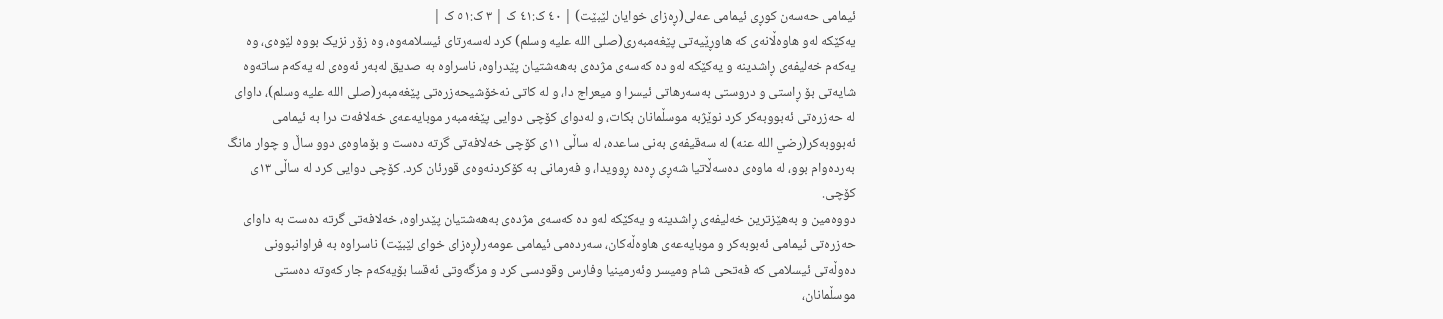ئیمامی حەسەن کوڕی ئیمامی عەلی(ڕەزای خوایان لێبێت) | ٤٠ ک:٤١ ک | ٣ ک:٥١ ک |
یەکێکە لەو ھاوەڵانەی کە ھاوڕێیەتی پێغەمبەری(صلی الله عليه وسلم) کرد لەسەرتای ئیسلامەوە، وە زۆر نزیک بووە لێوەی، وە یەکەم خەلیفەی ڕاشدینە و یەکێکە لەو دە کەسەی مژدەی بەھەشتیان پێدراوە، ناسراوە بە صدیق لەبەر ئەوەی لە یەکەم ساتەوە شایەتی بۆ ڕاستی و دروستی بەسەرھاتی ئیسرا و میعراج دا، و لە کاتی نەخۆشیحەزرەتی پێغەمبەر(صلی الله عليه وسلم)، داوای لە حەزرەتی ئەبووبەکر کرد نوێژبە موسڵمانان بکات، و لەدوای کۆچی دوایی پێغەمبەر موبایەعەی خەلافەت درا بە ئیمامی ئەبووبەکر(رضي الله عنه) لە سەقیفەی بەنی ساعدە، لە ساڵی ١١ی کۆچی خەلافەتی گرتە دەست و بۆماوەی دوو ساڵ و چوار مانگ بەردەوام بوو، لە ماوەی دەسەڵاتیا شەڕی ڕەدە ڕوویدا، و فەرمانی بە کۆکردنەوەی قورئان کرد. کۆچی دوایی کرد لە ساڵی ١٣ی کۆچی.
دووەمین و بەھێزترین خەلیفەی ڕاشدینە و یەکێکە لەو دە کەسەی مژدەی بەھەشتیان پێدراوە، خەلافەتی گرتە دەست بە داوای حەزرەتی ئیمامی ئەبوبەکر و موبایەعەی ھاوەڵەکان، سەردەمی ئیمامی عومەر(ڕەزای خوای لێبێت) ناسراوە بە فراوانبوونی دەوڵەتی ئیسلامی کە فەتحی شام ومیسر وئەرمینیا وفارس وقودسی کرد و مزگەوتی ئەقسا بۆیەکەم جار کەوتە دەستی موسڵمانان،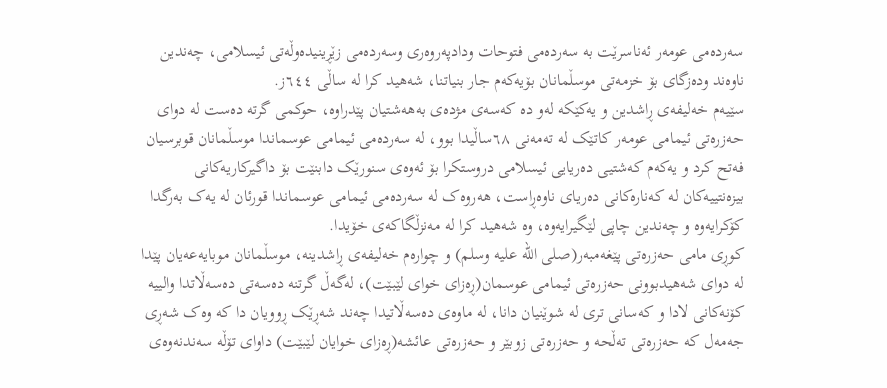سەردەمی عومەر ئەناسرێت بە سەردەمی فتوحات ودادپەروەری وسەردەمی زێڕینیدەوڵەتی ئیسلامی، چەندین ناوەند ودەزگای بۆ خزمەتی موسڵمانان بۆیەکەم جار بنیاتنا، شەھید کرا لە ساڵی ٦٤٤ز.
سێیەم خەلیفەی ڕاشدین و یەکێکە لەو دە کەسەی مژدەی بەھەشتیان پێدراوە، حوکمی گرتە دەست لە دوای حەزرەتی ئیمامی عومەر کاتێک لە تەمەنی ٦٨ساڵیدا بوو، لە سەردەمی ئیمامی عوسماندا موسڵمانان قوبرسیان فەتح کرد و یەکەم کەشتیی دەریایی ئیسلامی دروستکرا بۆ ئەوەی سنورێک دابنێت بۆ داگیرکاریەکانی بیزەنتییەکان لە کەنارەکانی دەریای ناوەڕاست، ھەروەک لە سەردەمی ئیمامی عوسماندا قورئان لە یەک بەرگدا کۆکرایەوە و چەندین چاپی لێگیرایەوە، وە شەهید کرا لە مەنزڵگاکەی خۆیدا.
کوڕی مامی حەزرەتی پێغەمبەر(صلی الله عليه وسلم) و چوارەم خەلیفەی ڕاشدینە، موسڵمانان موبایەعەیان پێدا لە دوای شەهیدبوونی حەزرەتی ئیمامی عوسمان(ڕەزای خوای لێبێت)، لەگەڵ گرتنە دەسەتی دەسەڵاتدا والییە کۆنەکانی لادا و کەسانی تری لە شوێنیان دانا، لە ماوەی دەسەڵاتیدا چەند شەڕێک ڕوویان دا کە وەک شەڕی جەمەل کە حەزرەتی تەڵحە و حەزرەتی زوبێر و حەزرەتی عائشە(ڕەزای خوایان لێبێت) داوای تۆڵە سەندنەوەی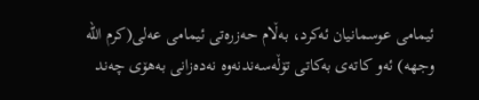ئیمامی عوسمانیان ئەکرد، بەڵام حەزرەتی ئیمامی عەلی(کرم الله وجهه) ئەو کاتەی بەکاتی تۆڵەسەندنەوە نەدەزانی بەهۆی چەند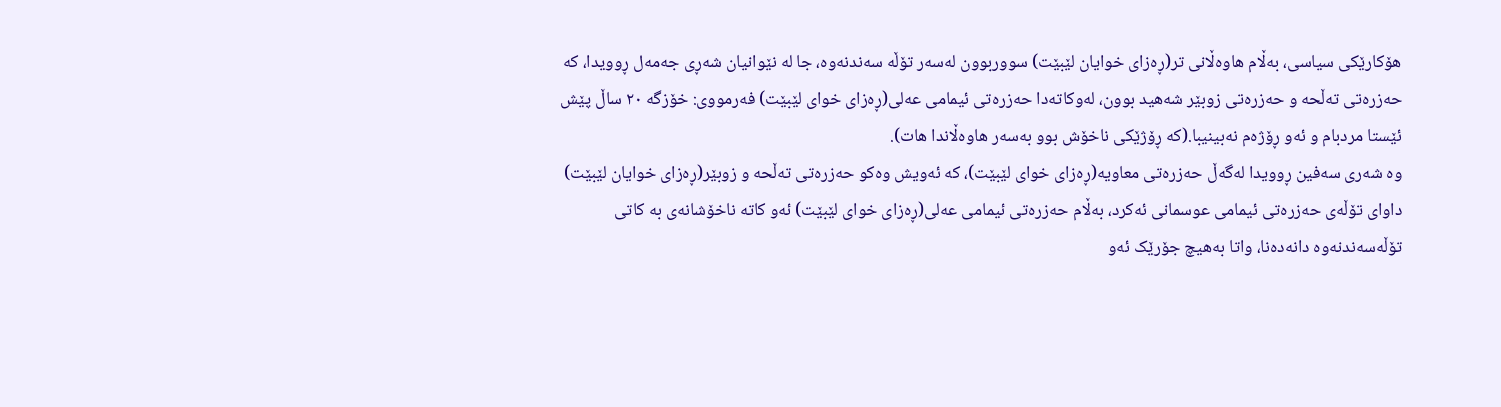هۆکارێکی سیاسی، بەڵام هاوەڵانی تر(ڕەزای خوایان لێبێت) سووربوون لەسەر تۆڵە سەندنەوە، جا لە نێوانیان شەڕی جەمەل ڕوویدا، کە حەزرەتی تەڵحە و حەزرەتی زوبێر شەهید بوون، لەوکاتەدا حەزرەتی ئیمامی عەلی(ڕەزای خوای لێبێت) فەرمووی: خۆزگە ٢٠ ساڵ پێش ئێستا مردبام و ئەو ڕۆژەم نەبینیبا.(کە ڕۆژێکی ناخۆش بوو بەسەر هاوەڵاندا هات).
وە شەری سەفین ڕوویدا لەگەڵ حەزرەتی معاویە(ڕەزای خوای لێبێت)، کە ئەویش وەکو حەزرەتی تەڵحە و زوبێر(ڕەزای خوایان لێبێت) داوای تۆڵەی حەزرەتی ئیمامی عوسمانی ئەکرد، بەڵام حەزرەتی ئیمامی عەلی(ڕەزای خوای لێبێت) ئەو کاتە ناخۆشانەی بە کاتی تۆڵەسەندنەوە دانەدەنا، واتا بەهیچ جۆرێک ئەو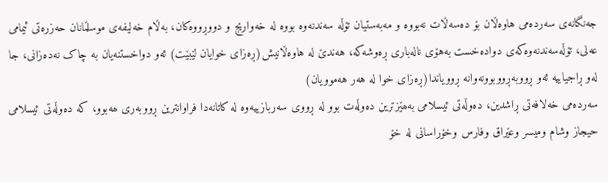جەنگانەی سەردەمی هاوەڵان بۆ دەسەڵات نەبووە و مەبەستیان تۆڵە سەندنەوە بووە لە خەواریج و دووڕووەکان، بەڵام خەلیفەی موسڵمانان حەزرەتی ئیمامی عەلی، تۆڵەسەندنەوەکەی دوادەخست بەهۆی نالەباری ڕەوشەکە، هەندێ لە هاوەڵانیش(ڕەزای خوایان لێبێت) ئەو دواخستنەیان بە چاک نەدەزانی، جا لەو ڕاجیاییە ئەو ڕووبەڕووبوونەوانە ڕوویاندا(ڕەزای خوا لە هەر هەموویان)
سەردەمی خەلافەتی ڕاشدین، دەوڵەتی ئیسلامی بەھێزترین دەوڵەت بوو لە ڕووی سەربازییەوە لە کاتانەدا فراوانترین ڕووبەری ھەبوو، کە دەوڵەتی ئیسلامی حیجاز وشام ومیسر وعێراق وفارس وخۆراسانی لە خۆ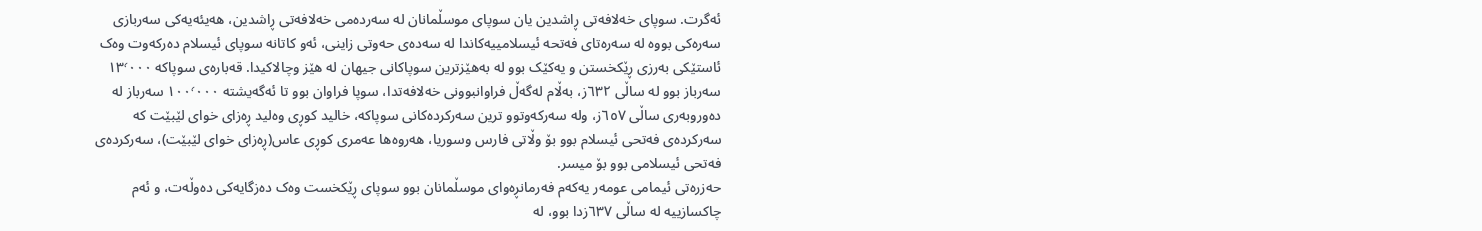ئەگرت. سوپای خەلافەتی ڕاشدین یان سوپای موسڵمانان لە سەردەمی خەلافەتی ڕاشدین، ھەیئەیەکی سەربازی سەرەکی بووە لە سەرەتای فەتحە ئیسلامییەکاندا لە سەدەی حەوتی زاینی، ئەو کاتانە سوپای ئیسلام دەرکەوت وەک ئاستێکی بەرزی ڕێکخستن و یەکێک بوو لە بەھێزترین سوپاکانی جیھان لە ھێز وچالاکیدا. قەبارەی سوپاکە ١٣٬٠٠٠ سەرباز بوو لە ساڵی ٦٣٢ز، بەڵام لەگەڵ فراوانبوونی خەلافەتدا، سوپا فراوان بوو تا ئەگەیشتە ١٠٠٬٠٠٠ سەرباز لە دەوروبەری ساڵی ٦٥٧ز، ولە سەرکەوتوو ترین سەرکردەکانی سوپاکە، خالید کوڕی وەلید ڕەزای خوای لێبێت کە سەرکردەی فەتحی ئیسلام بوو بۆ وڵاتی فارس وسوریا، ھەروەھا عەمری کوڕی عاس(ڕەزای خوای لێبێت)، سەرکردەی فەتحی ئیسلامی بوو بۆ میسر.
حەزرەتی ئیمامی عومەر یەکەم فەرمانڕەوای موسڵمانان بوو سوپای ڕێکخست وەک دەزگایەکی دەوڵەت، و ئەم چاکسازییە لە ساڵی ٦٣٧زدا بوو، لە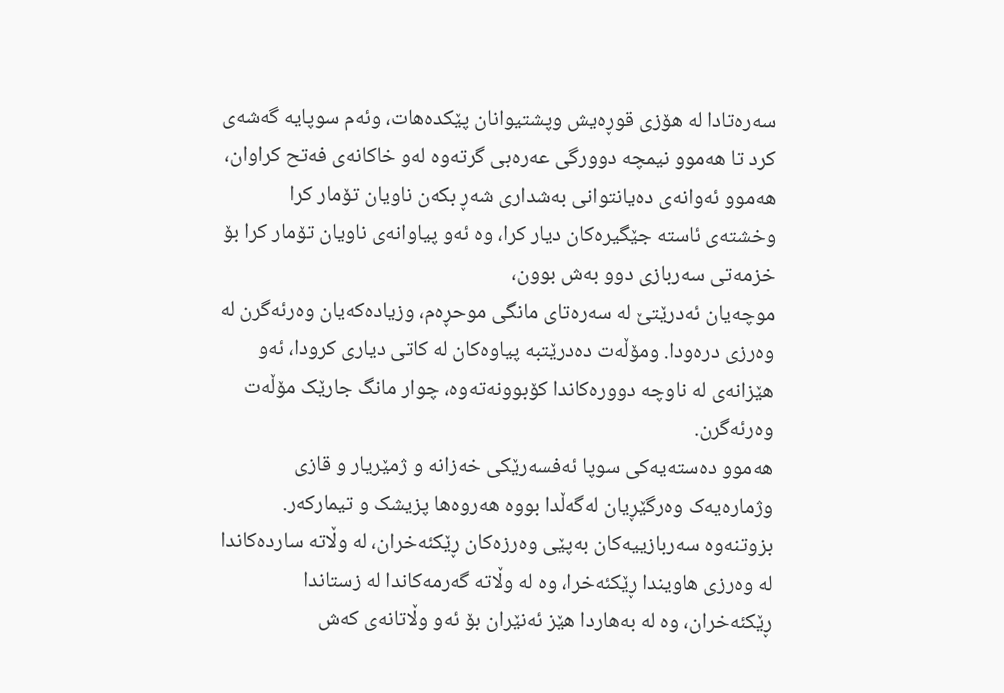سەرەتادا لە ھۆزی قوڕەیش وپشتیوانان پێکدەھات، وئەم سوپایە گەشەی کرد تا ھەموو نیمچە دوورگی عەرەبی گرتەوە لەو خاکانەی فەتح کراوان، ھەموو ئەوانەی دەیانتوانی بەشداری شەڕ بکەن ناویان تۆمار کرا وخشتەی ئاستە جێگیرەکان دیار کرا، وە ئەو پیاوانەی ناویان تۆمار کرا بۆ خزمەتی سەربازی دوو بەش بوون،
موچەیان ئەدرێتێ لە سەرەتای مانگی موحڕەم، وزیادەکەیان وەرئەگرن لە وەرزی درەودا. ومۆڵەت دەدرێتبە پیاوەکان لە کاتی دیاری کرودا، ئەو ھێزانەی لە ناوچە دوورەکاندا کۆبوونەتەوە، چوار مانگ جارێک مۆڵەت وەرئەگرن.
ھەموو دەستەیەکی سوپا ئەفسەرێکی خەزانە و ژمێریار و قازی وژمارەیەک وەرگێڕیان لەگەڵدا بووە ھەروەھا پزیشک و تیمارکەر. بزوتنەوە سەربازییەکان بەپێی وەرزەکان ڕێکئەخران، لە وڵاتە ساردەکاندا لە وەرزی ھاویندا ڕێکئەخرا، وە لە وڵاتە گەرمەکاندا لە زستاندا ڕێکئەخران، وە لە بەھاردا ھێز ئەنێران بۆ ئەو وڵاتانەی کەش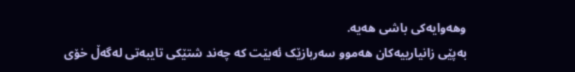وھەوایەکی باشی ھەیە.
بەپێی زانیارییەکان ھەموو سەربازێک ئەبێت کە چەند شتێکی تایبەتی لەگەڵ خۆی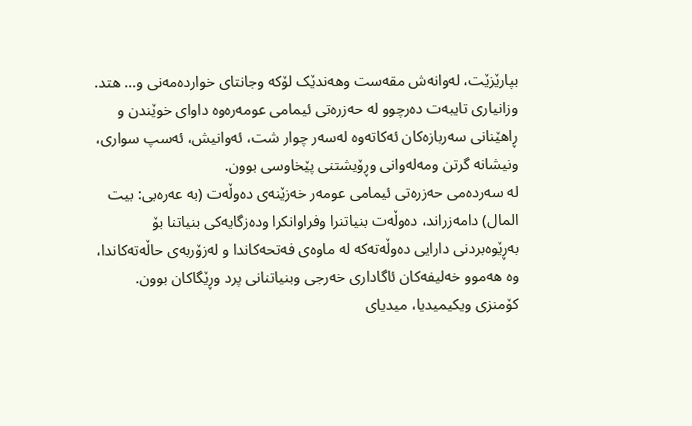بپارێزێت، لەوانەش مقەست وھەندێک لۆکە وجانتای خواردەمەنی و… ھتد. وزانیاری تایبەت دەرچوو لە حەزرەتی ئیمامی عومەرەوە داوای خوێندن و ڕاھێنانی سەربازەکان ئەکاتەوە لەسەر چوار شت، ئەوانیش، ئەسپ سواری، ونیشانە گرتن ومەلەوانی وڕۆیشتنی پێخاوسی بوون.
لە سەردەمی حەزرەتی ئیمامی عومەر خەزێنەی دەوڵەت (بە عەرەبی: بیت المال) دامەزراند، دەوڵەت بنیاتنرا وفراوانکرا ودەزگایەکی بنیاتنا بۆ بەڕێوەبردنی دارایی دەوڵەتەکە لە ماوەی فەتحەکاندا و لەزۆربەی حاڵەتەکاندا، وە هەموو خەلیفەکان ئاگاداری خەرجی وبنیاتنانی پرد وڕێگاکان بوون.
کۆمنزی ویکیمیدیا، میدیای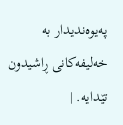پەیوەندیدار بە خەلیفەکانی ڕاشیدون تێدایە. |